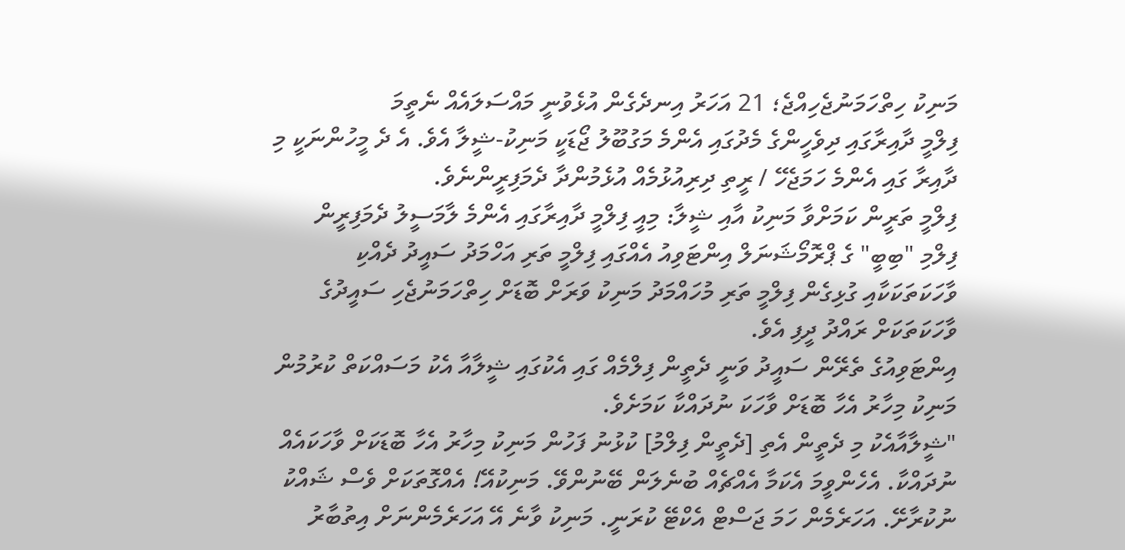މަނިކު ހިތްހަމަނުޖެހިއްޖެ؛ 21 އަހަރު އިނދެގެން އުޅެވުނީ މައްސަލައެއް ނެތީމަ
ފިލްމީ ދާއިރާގައި ދިވެހީންގެ މެދުގައި އެންމެ މަގުބޫލު ޖޯޑަކީ މަނިކު-ޝީލާ އެވެ. އެ ދެ މީހުންނަކީ މި ދާއިރާ ގައި އެންމެ ހަމަޖެހޭ / ރީތި ދިރިއުޅުމެއް އުޅެމުންދާ ދެމަފިރީންނެވެ.
ފިލްމީ ތަރީން ކަމަށްވާ މަނިކު އާއި ޝީލާ: މިއީ ފިލްމީ ދާއިރާގައި އެންމެ ލާމަސީލު ދެމަފިރީން
ފިލްމި "ބިބީ" ގެ ޕްރޮމޯޝަނަލް އިންޓަވިއު އެއްގައި ފިލްމީ ތަރި އަހްމަދު ސައީދު ދެއްކި ވާހަކަތަކަކާއި ގުޅިގެން ފިލްމީ ތަރި މުހައްމަދު މަނިކު ވަރަށް ބޮޑަށް ހިތްހަމަނުޖެހި ސައީދުގެ ވާހަކަތަކަށް ރައްދު ދީފި އެވެ.
އިންޓަވިއުގެ ތެރޭން ސައީދު ވަނީ ދެތީން ފިލްމެއް ގައި އެކުގައި ޝީލާއާ އެކު މަސައްކަތް ކުރުމުން މަނިކު މިހާރު އެހާ ބޮޑަށް ވާހަކަ ނުދައްކާ ކަމަށެވެ.
"ޝީލާއާއެކު މި ދެތީން އެތި [ދެތީން ފިލްމު] ކުޅުނު ފަހުން މަނިކު މިހާރު އެހާ ބޮޑަކަށް ވާހަކައެއް ނުދައްކާ. އެހެންވީމަ އެކަމާ އެއްޗެއް ބުނެލަން ބޭނުންވޭ. މަނިކުއޭ! އެއްގޮތަކަށް ވެސް ޝައްކު ނުކުރާށޭ. އަހަރެމެން ހަމަ ޖަސްޓް އެކްޓޭ ކުރަނީ. މަނިކު ވާނެ އޭ އަހަރެމެންނަށް އިތުބާރު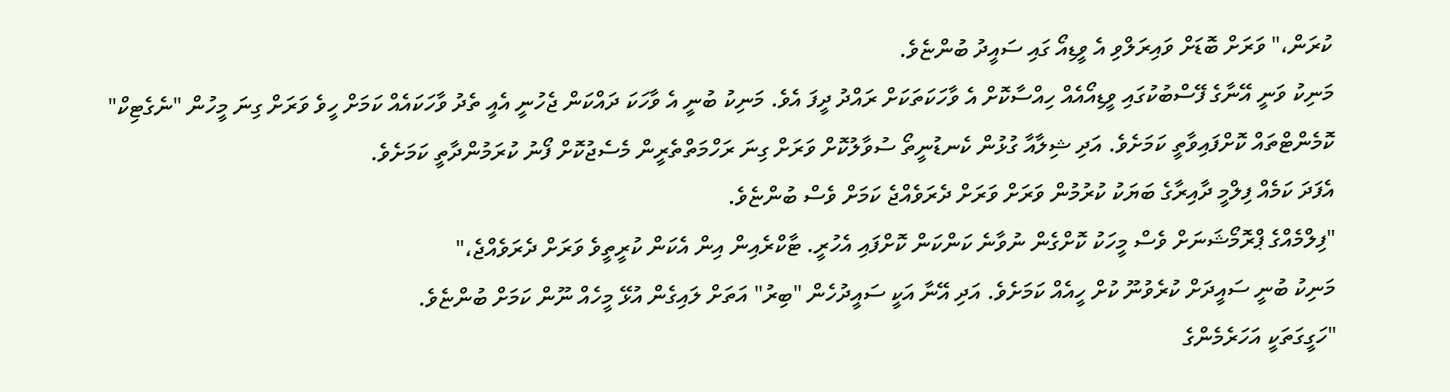ކުރަން،" ވަރަށް ބޮޑަށް ވައިރަލްވި އެ ވީޑިއޯ ގައި ސައީދު ބުންޏެވެ.
މަނިކު ވަނީ އޭނާގެ ފޭސްބުކުގައި ވީޑިއޯއެއް ހިއްސާކޮށް އެ ވާހަކަތަކަށް ރައްދު ދީފަ އެވެ. މަނިކު ބުނީ އެ ވާހަކަ ދައްކަން ޖެހުނީ އެއީ ތެދު ވާހަކައެއް ކަމަށް ހީވެ ވަރަށް ގިނަ މީހުން "ނެގެޓިކް" ކޮމެންޓްތައް ކޮށްފައިވާތީ ކަމަށެވެ. އަދި ޝިލާއާ ގުޅުން ކެނޑުނީތޯ ސުވާލުކޮށް ވަރަށް ގިނަ ރަހްމަތްތެރީން މެސެޖުކޮށް ފޯނު ކުރަމުންދާތީ ކަމަށެވެ.
އެފަދަ ކަމެއް ފިލްމީ ދާއިރާގެ ބަޔަކު ކުރުމުން ވަރަށް ވަރަށް ދެރަވެއްޖެ ކަމަށް ވެސް ބުންޏެވެ.
"ފިލްމެއްގެ ޕްރޮމޯޝަނަށް ވެސް މީހަކު ކޮށްގެން ނުވާނެ ކަންކަން ކޮށްފައި އެހުރީ. ޓާކްރެއިން އިން އެކަން ކުރީތީވެ ވަރަށް ދެރަވެއްޖެ،"
މަނިކު ބުނީ ސައީދަށް ކުރެވުނޫ ކުށް ހީއެއް ކަމަށެވެ. އަދި އޭނާ އަކީ ސައީދުހެން "ބިރު" އަތަށް ލައިގެން އުޅޭ މީހެއް ނޫން ކަމަށް ބުންޏެވެ.
"ހަގީގަތަކީ އަހަރެމެންގެ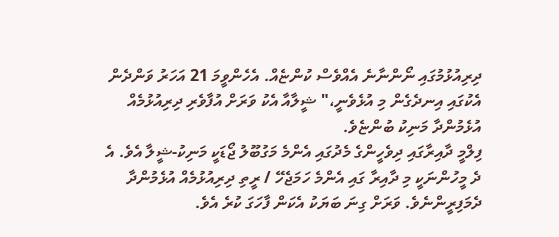ދިރިއުޅުމުގައި ނޯންނާނެ އެއްވެސް ކުންޏެއް. އެހެންވީމަ 21 އަހަރު ވަންދެން އެކުގައި އިނދެގެން މި އުޅެވެނީ،" ޝީލާއާ އެކު ވަރަށް އުފާވެރި ދިރިއުޅުމެއް އުޅެމުންދާ މަނިކު ބުންޏެވެ.
ފިލްމީ ދާއިރާގައި ދިވެހީންގެ މެދުގައި އެންމެ މަގުބޫލު ޖޯޑަކީ މަނިކު-ޝީލާ އެވެ. އެ ދެ މީހުންނަކީ މި ދާއިރާ ގައި އެންމެ ހަމަޖެހޭ / ރީތި ދިރިއުޅުމެއް އުޅެމުންދާ ދެމަފިރީންނެވެ. ވަރަށް ގިނަ ބަޔަކު އެކަން ފާހަގަ ކުރެ އެވެ.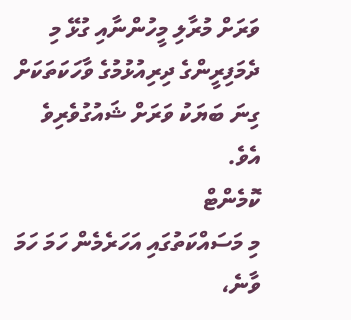ވަރަށް މުރާލި މީހުންނާއި ގުޅޭ މި ދެމަފިރީންގެ ދިރިއުޅުމުގެ ވާހަކަތަކަށް ގިނަ ބަޔަކު ވަރަށް ޝައުގުވެރިވެ އެވެ.
ކޮމެންޓް
މި މަސައްކަތުގައި އަހަރެމެން ހަމަ ހަމަ ވާނެ،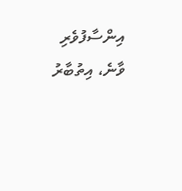އިންސާފުވެރި ވާނެ، އިތުބާރު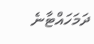ދަމަހައްޓާނެ